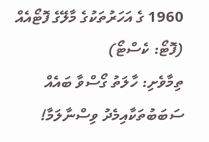1960 ގެ އަހަރުތަކުގެ މާލޭގެ ފޮޓޯއެއް (ފޮޓޯ: ކެސްޓޯ)
ތިމާވެށި: ހާލަތު ގޯސްވާ ބައެއް ސަބަބުތަކާއިމެދު ވިސްނާލަމާ!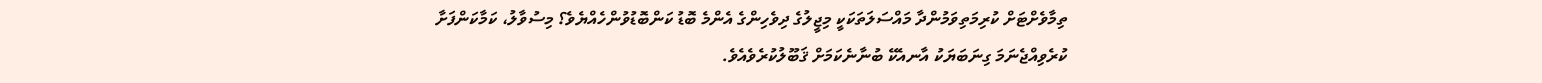ތިމާވެށްޓަށް ކުރިމަތިވަމުންދާ މައްސަލަތަކަކީ މިޖީލުގެ ދިވެހިންގެ އެންމެ ބޮޑު ކަންބޮޑުވުންހެއްޔެވެ؟ މިސުވާލު، ކަމާކަންފަށާ ކުރެވިއްޖެނަމަ ގިނަބަޔަކު އާނއެކޭ ބުނާނެކަމަށް ޤަބޫލުކުރެވެއެވެ.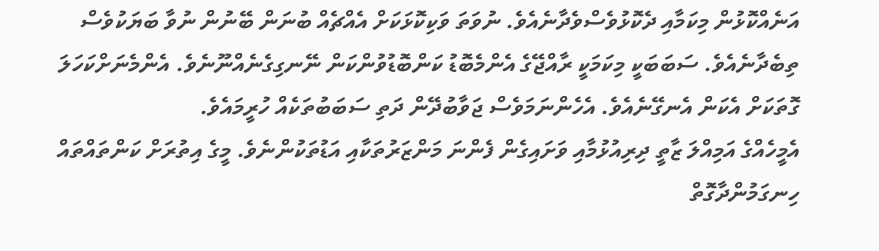އަނެއްކޮޅުން މިކަމާއި ދެކޮޅުވެސްވެދާނެއެވެ. ނުވަތަ ވަކިކޮޅަކަށް އެއްޗެއް ބުނަން ބޭނުން ނުވާ ބަޔަކުވެސް ތިބެދާނެއެވެ. ސަބަބަކީ މިކަމަކީ ރާއްޖޭގެ އެންމެބޮޑު ކަންބޮޑުވުންކަން ނޭނގިގެނެއްނޫނެވެ. އެންމެނަށްކަހަލަ ގޮތަކަށް އެކަން އެނގޭނެއެވެ. އެހެންނަމަވެސް ޖަވާބުދޭން ދަތި ސަބަބުތަކެއް ހުރީމައެވެ.
އެމީހެއްގެ އަމިއްލަ ޒާތީ ދިރިއުޅުމާއި ވަށައިގެން ފެންނަ މަންޒަރުތަކާއި އަޑުތަކުންނެވެ. މީގެ އިތުރަށް ކަންތައްތައް ހިނގަމުންދާގޮތް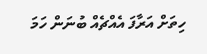ހިތަށް އަރާފަ އެއްޗެއް ބުނަން ހަމަ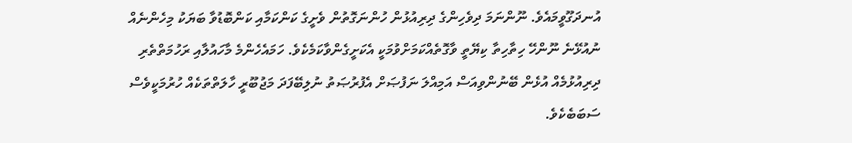އުނދަގޫވީމައެވެ. ނޫންނަމަ ދިވެހިންގެ ދިރިއުޅުން ހުންނަގޮތުން ވެށީގެ ކަންކަމާއި ކަންބޮޑުވާ ބަޔަކު މިހެންނެއް ނުއުޅޭނެ ނޫންހޭ ހިތާހިތާ ކިޔޭތީ ވާގޮތެއްކަމަށްވުމަކީ އެކަށީގެންވާކަމެކެވެ. ހަމައެހެންމެ މާހައުލާއި ރަހުމަތްތެރި ދިރިއުޅުމެއް އުޅެން ބޭނުންވިއަސް އަމިއްލަ ނަފުޞަށް އެފުރުޞަތު ނުލިބޭފަދަ މަޖުބޫރީ ހާލަތްތަކެއް ހުރުމަކީވެސް ސަބަބެކެވެ.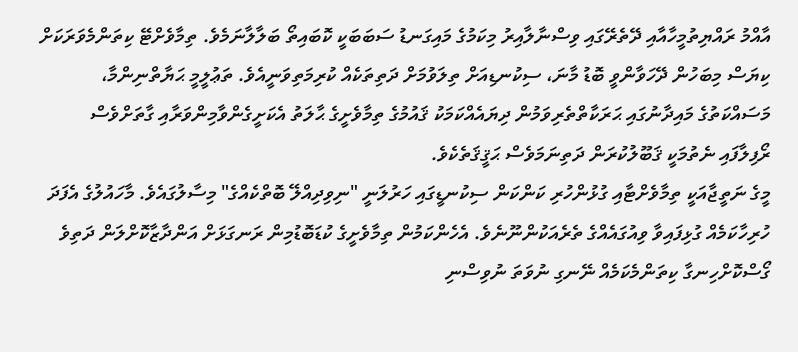އާއްމު ރައްޔިތުމީހާއާއި ދޭތެރޭގައި ވިސްނާލާއިރު މިކަމުގެ މައިގަނޑު ސަބަބަކީ ކޮބައިތޯ ބަލާލާނަމެވެ. ތިމާވެށްޓޭ ކިތަންމެވަރަކަށް ކިޔަސް މިބަހުން ދޭހަވާންވީ ބޮޑު މާނަ، ސިކުނޑިއަށް ތިލަވުމަށް ދަތިތަކެއް ކުރިމަތިވަނީއެވެ. ތަޢުލީމީ ޙަޔާތްނިންމާ، މަސައްކަތުގެ މައިދާނުގައި ޙަރަކާތްތެރިވަމުން ދިޔައެއްކަމަކު ޤައުމުގެ ތިމާވެށީގެ ޙާލަތު އެކަށީގެންވާމިންވަރާއި ގާތަށްވެސް ރޯފިލާފައި ނެތުމަކީ ޤަބޫލުކުރަން ދަތިނަމަވެސް ޙަޤީޤަތެކެވެ.
މީގެ ނަތީޖާއަކީ ތިމާވެށްޓާއި ގުޅުންހުރި ކަންކަން ސިކުނޑީގައި ހަރުލަނީ "ނިވިދިއްލޭ ބޮތްކެއްގެ" މިސާލުގައެވެ. މާހައުލުގެ އެފަދަ ހުރިހާކަމެއް ގުޅިފައިވާ ވިއުގައެއްގެ ތެރެއަކުންނޫނެވެ. އެހެންކަމުން ތިމާވެށީގެ ކުޑަބޮޑުމިން ރަނގަޅަށް އަންދާޒާކޮށްލަން ދަތިވެ ގޯސްކޮށްހިނގާ ކިތަންމެކަމެއް ނޭނގި ނުވަތަ ނުވިސްނި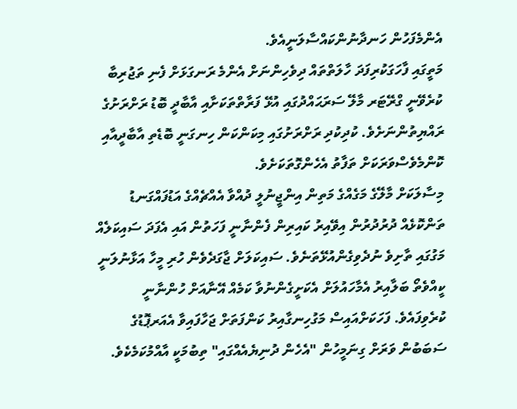އެންމެފަހުން ހަނދާނުންކައްސާލަނީއެވެ.
މަތީގައި ފާހަގަކުރިފަދަ ހާލަތްތައް ދިވެހިންނަށް އެންމެ ރަނގަޅަށް ފެނި ތަޖުރިބާ ކުރެވޭނީ ގްރޭޓަރ މާލޭ ސަރަޙައްދުގައި އުޅޭ ފަރާތްތަކަށާއި އާބާދީ ބޮޑު ރަށްރަށުގެ ރައްޔިތުންނަށެވެ. ކުދިކުދި ރަށްރަށުގައި މިކަންކަން ހިނގަނީ ބޮޑެތި އާބާދީއާއި ކޮންމެވެސްވަރަކަށް ތަފާތު އެހެންގޮތަކަށެވެ.
މިސާލަކަށް މާލޭގެ މަގެއްގެ މަތިން އިންޖީނުލީ ދުއްވާ އެއްޗެއްގެ އަޑުފައްގަނޑު ތަންކޮޅެއް ދުރުދުރުން އިވޭއިރު ކައިރިން ފެންނާނީ ފަހަތުން އައި އެފަދަ ސައިކަލެއް މަގުގައި ތާށިވެ ނުދެވިގެންއުޅޭތަނެވެ. ސައިކަލަށް ޖާގަދެވެން ހުރި މީހާ އަޅާނުލަނީ ކީއްވެތޯ ބަލާއިރު އެމާހައުލަށް އެކަށީގެންނުވާ ކަމެއް އޭނާއަށް ހުންނާނީ ކުރެވިފައެވެ. ފަހަކަށްއައިސް މަގުހިނގާއިރު ކަންފަތަށް ޖަހާފައިވާ އެއަރޕޮޑުގެ ސަބަބުން ވަރަށް ގިނަމީހުން "އެހެން ދުނިޔެއެއްގައި" ތިބުމަކީ އާއްމުކަމެކެވެ.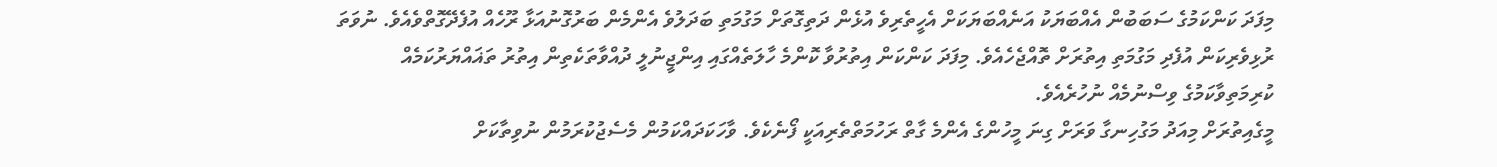މިފަދަ ކަންކަމުގެ ސަބަބުން އެއްބަޔަކު އަނެއްބަޔަކަށް އެހީތެރިވެ އުޅެން ދަތިގޮތަށް މަގުމަތި ބަދަލުވެ އެންމެން ބަރުގޮނުއަޅާ ރޫހެއް އުފެދޭގޮތްވެއެވެ. ނުވަތަ ރުޅިވެރިކަން އުފެދި މަގުމަތި އިތުރަށް ތޮއްޖެހެއެވެ. މިފަދަ ކަންކަން އިތުރުވާ ކޮންމެ ހާލަތެއްގައި އިންޖީނުލީ ދުއްވާތަކެތިން އިތުރު ތަޣައްޔަރުކަމެއް ކުރިމަތިވާކަމުގެ ވިސްނުމެއް ނުހުރެއެވެ.
މީގެއިތުރަށް މިއަދު މަގުހިނގާ ވަރަށް ގިނަ މީހުންގެ އެންމެ ގާތް ރަހުމަތްތެރިއަކީ ފޯނެކެވެ. ވާހަކަދައްކަމުން މެސެޖުކުރަމުން ނުވިތާކަށް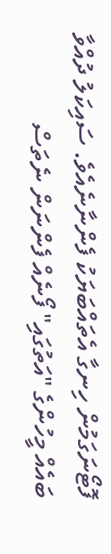ފޮޓޯނަގަމުން ހިނގާ އެތައްބަޔަކު ފެންނާނެއެވެ. ސައިކަލު ދުއްވާ ބައެއް މީހުންގެ "އަތުގައި" ފޯނެއް ފެންނަން ނެތަސް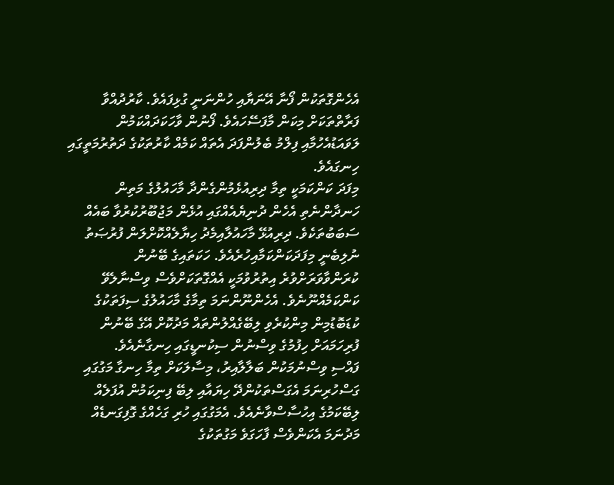އެހެންގޮތަކުން ފޯނާ އޭނަޔާއި ހުންނަނީ ގުޅިފައެވެ. ކާރުދުއްވާ ފަރާތްތަކަށް މިކަން މާފަސޭހައެވެ. ފޯނުން ވާހަކަދައްކަމުން ލަވައަޑުއެހުމާއި ފިލްމު ބެލުންފަދަ އެތައް ކަމެއް ކާރުތަކުގެ ދަތުރުމަތީގައި ހިނގައެވެ.
މިފަދަ ކަންކަމަކީ ތިމާ ދިރިއުޅެމުންގެންދާ މާހައުލުގެ މަތިން ހަނދާންނެތި އެހެން ދުނިޔެއެއްގައި އުޅެން މަޖުބޫރުކުރުވާ ބައެއް ސަބަބުތަކެވެ. ދިރިއުޅޭ މާހައުލާއިމެދު ހިޔާލެއްކޮށްލަން ފުރުޞަތު ނުލިބެނީ މިފަދަކަންކަމާއިހުރެއެވެ. ހަކަތައިގެ ބޭނުން ކުރަންވާވަރަށްވުރެ އިތުރުވުމަކީ އެއްގޮތަކަށްވެސް ވިސްނާލެވޭ ކަންކަމެއްނޫނެވެ. އެހެންނޫންނަމަ ތިމާގެ މާހައުލުގެ ސިފަތަކުގެ ކުޑަބޮޑުމިން މިންކުރެވި ލިބޭގެއްލުންތައް މަދުކޮށް އޭގެ ބޭނުން ފުރިހަމައަށް ހިފުމުގެ ވިސްނުން ސިކުނޑީގައި ހިނގާނެއެވެ.
ފައްސި ވިސްނުމަކުން ބަލާލާއިރު، މިސާލަކަށް ތިމާ ހިނގާ މަގުގައި ގަސްހުރިނަމަ އެގަސްތަކުންދޭ ހިޔައާއި ލިބޭ ފިނިކަމުން އުފަލެއް ލިބޭކަމުގެ އިހުސާސްވާނެއެވެ. އެމަގުގައި ހުރި ގަހެއްގެ ގޮފިގަނޑެއް މަދުނަމަ އެކަންވެސް ފާހަގަވެ މަގުތަކުގެ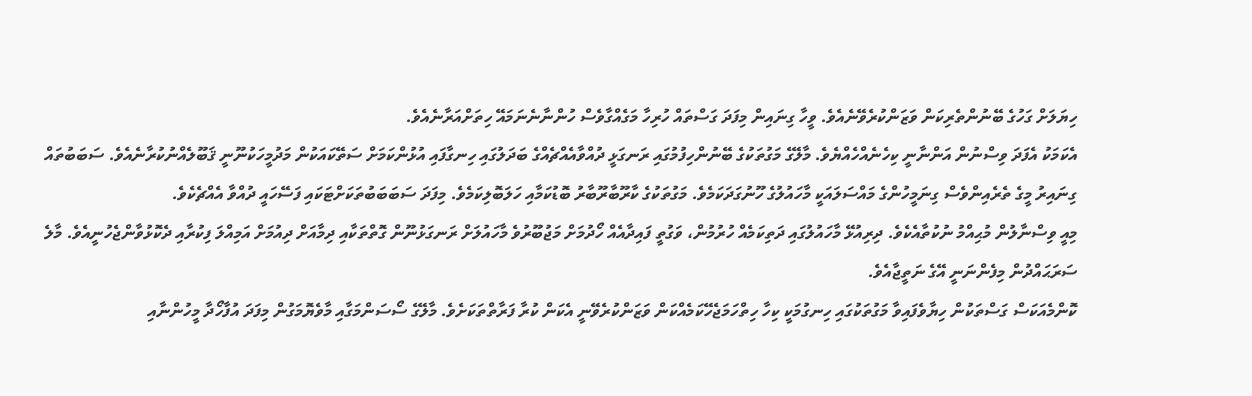ހިޔަލަށް ގަހުގެ ބޭނުންތެރިކަން ވަޒަންކުރެވޭނެއެވެ. ވީހާ ގިނައިން މިފަދަ ގަސްތައް ހުރިހާ މަގެއްގާވެސް ހުންނާނެނަމައޭ ހިތަށްއަރާނެއެވެ.
އެކަމަކު އެފަދަ ވިސްނުން އަންނާނީ ކިހެނެއްހެއްޔެވެ. މާލޭގެ މަގުތަކުގެ ބޭނުންހިފުމުގައި ރަނގަޅީ ދުއްވާއެއްޗެއްގެ ބަދަލުގައި ހިނގާފައި އުޅުންކަމަށް ސަތޭކައަކުން މަދުމީހަކުނޫނީ ޤަބޫލެއްނުކުރާނެއެވެ. ސަބަބުތައް ގިނައިރު މީގެ ތެރެއިންވެސް ގިނަމީހުންގެ މައްސަލައަކީ މާހައުލުގެ ހޫނުގަދަކަމެވެ. މަގުތަކުގެ ކާރޫބާރޫބާރު ބޮޑުކަމާއި ހަލަބޮލިކަމެވެ. މިފަދަ ސަބަބަބުތަކަށްޓަކައި ފަސޭހައީ ދުއްވާ އެއްޗެކެވެ.
މިއީ ވިސްނާލުން މުޙިއްމު ނުކުތާއެކެވެ. ދިރިއުޅޭ މާހައުލުގައި ދަތިކަމެއް ހުރުމުން، ވަގުތީ ފައިދާއެއް ހޯދުމަށް މަޖުބޫރުވެ މާހައުލަށް ރަނގަޅުނޫން ގޮތްތަކާއި ދިމާއަށް ދިއުމަށް އަމިއްލަ ފިކުރާއި ދެކޮޅުވާންޖެހުނީއެވެ. މާލެ ސަރަޙައްދުން މިފެންނަނީ އޭގެ ނަތީޖާއެވެ.
ކޮންމެއަކަސް ގަސްތަކުން ހިޔާވެފައިވާ މަގުތަކުގައި ހިނގުމަކީ ކިހާ ހިތްހަމަޖެހޭކަމެއްކަން ވަޒަންކުރެވޭނީ އެކަން ކުރާ ފަރާތްތަކަށެވެ. މާލޭގެ ސޯސަންމަގާއި މާވެޔޮމަގުން މިފަދަ އުފާހޯދާ މީހުންނާއި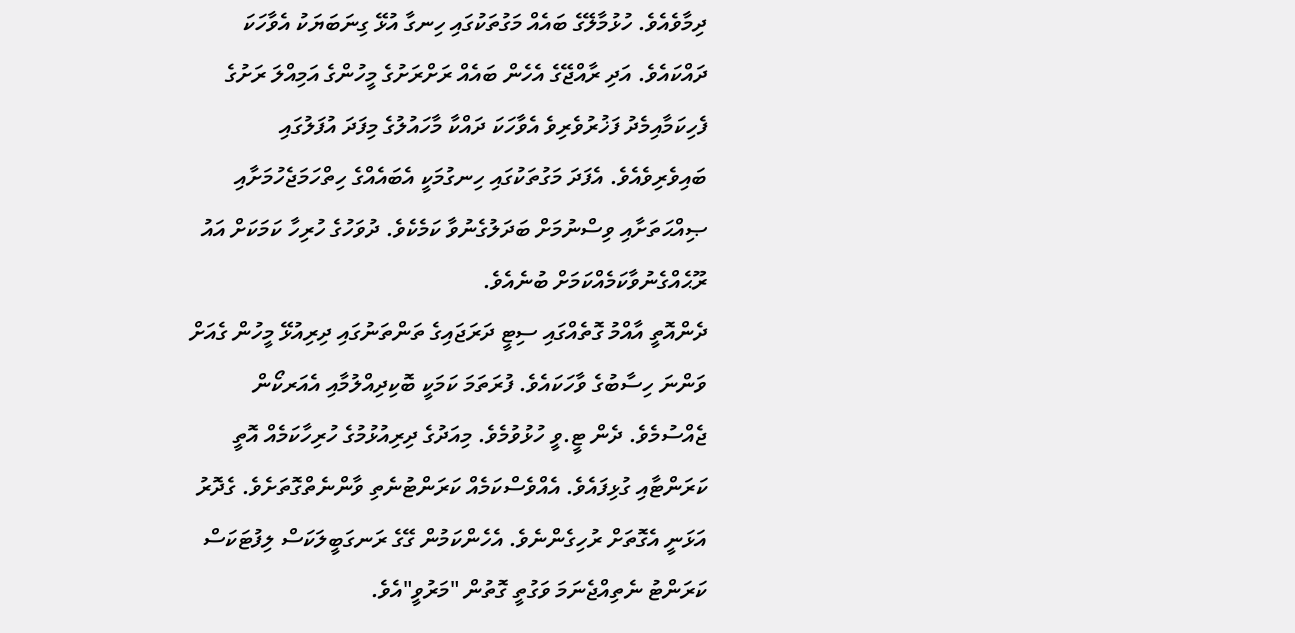ދިމާވެއެވެ. ހުޅުމާލޭގެ ބައެއް މަގުތަކުގައި ހިނގާ އުޅޭ ގިނަބަޔަކު އެވާހަކަ ދައްކައެވެ. އަދި ރާއްޖޭގެ އެހެން ބައެއް ރަށްރަށުގެ މީހުންގެ އަމިއްލަ ރަށުގެ ފެހިކަމާއިމެދު ފަޚުރުވެރިވެ އެވާހަކަ ދައްކާ މާހައުލުގެ މިފަދަ އުފަލުގައި ބައިވެރިވެއެވެ. އެފަދަ މަގުތަކުގައި ހިނގުމަކީ އެބައެއްގެ ހިތްހަމަޖެހުމަށާއި ޞިއްޙަތަށާއި ވިސްނުމަށް ބަދަލުގެނުވާ ކަމެކެވެ. ދުވަހުގެ ހުރިހާ ކަމަކަށް އައު ރޫޙެއްގެނުވާކަމެއްކަމަށް ބުނެއެވެ.
ދެންއޮތީ އާއްމު ގޮތެއްގައި ސިޓީ ދަރަޖައިގެ ތަންތަނުގައި ދިރިއުޅޭ މީހުން ގެއަށް ވަންނަ ހިސާބުގެ ވާހަކައެވެ. ފުރަތަމަ ކަމަކީ ބޮކިދިއްލުމާއި އެއަރކޯން ޖެއްސުމެވެ. ދެން ޓީ.ވީ ހުޅުވުމެވެ. މިއަދުގެ ދިރިއުޅުމުގެ ހުރިހާކަމެއް އޮތީ ކަރަންޓާއި ގުޅިފައެވެ. އެއްވެސްކަމެއް ކަރަންޓުނެތި ވާންނެތްގޮތަށެވެ. ގެދޮރު އަޅަނީ އެގޮތަށް ރުހިގެންނެވެ. އެހެންކަމުން ގޭގެ ރަނގަބީލަކަސް ލިފުޓަކަސް ކަރަންޓު ނެތިއްޖެނަމަ ވަގުތީ ގޮތުން "މަރުވީ"އެވެ.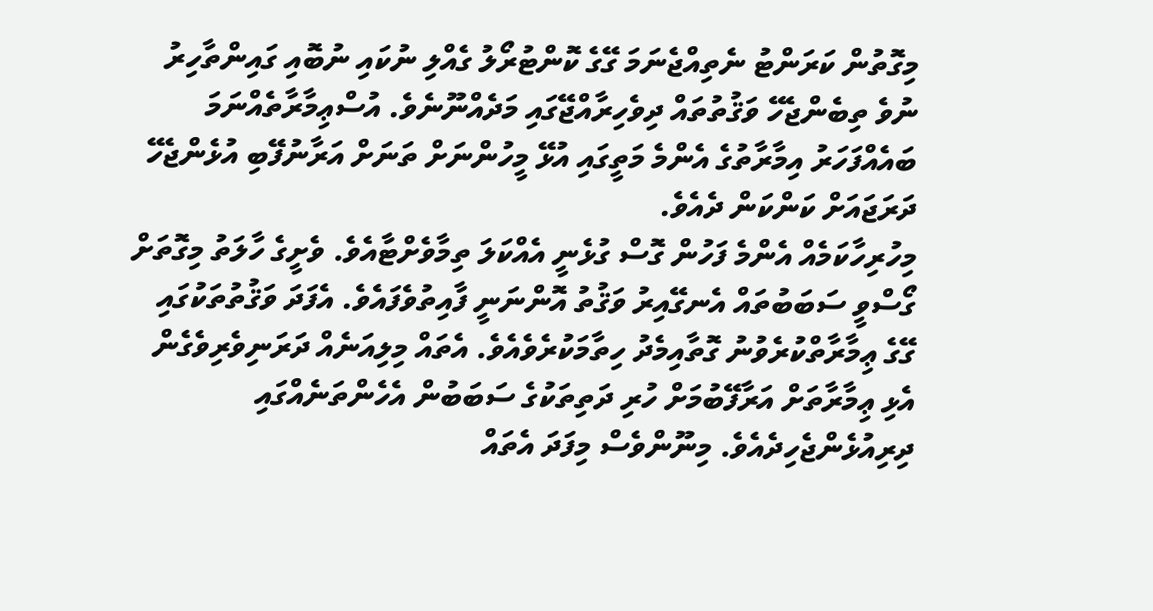މިގޮތުން ކަރަންޓު ނެތިއްޖެނަމަ ގޭގެ ކޮންޓުރޯލު ގެއްލި ނުކައި ނުބޮއި ގައިންތާހިރު ނުވެ ތިބެންޖެހޭ ވަޤުތުތައް ދިވެހިރާއްޖޭގައި މަދެއްނޫނެވެ. އުސްޢިމާރާތެއްނަމަ ބައެއްފަހަރު އިމާރާތުގެ އެންމެ މަތީގައި އުޅޭ މީހުންނަށް ތަނަށް އަރާނުފޭބި އުޅެންޖެހޭ ދަރަޖައަށް ކަންކަން ދެއެވެ.
މިހުރިހާކަމެއް އެންމެ ފަހުން ގޮސް ގުޅެނީ އެއްކަލަ ތިމާވެށްޓާއެވެ. ވެށީގެ ހާލަތު މިގޮތަށް ގޯސްވީ ސަބަބުތައް އެނގޭއިރު ވަޤުތު އޮންނަނީ ފާއިތުވެފައެވެ. އެފަދަ ވަޤުތުތަކުގައި ގޭގެ ޢިމާރާތްކުރެވުނު ގޮތާއިމެދު ހިތާމަކުރެވެއެވެ. އެތައް މިލިއަނެއް ދަރަނިވެރިވެގެން އެޅި ޢިމާރާތަށް އަރާފޭބުމަށް ހުރި ދަތިތަކުގެ ސަބަބުން އެހެންތަނެއްގައި ދިރިއުޅެންޖެހިދެއެވެ. މިނޫންވެސް މިފަދަ އެތައް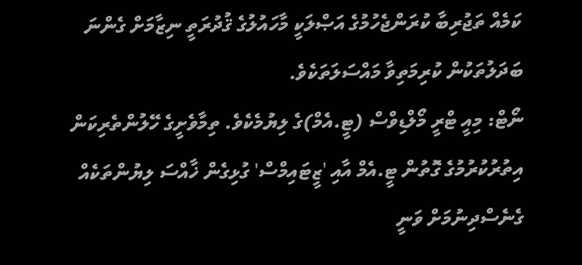ކަމެއް ތަޖުރިބާ ކުރަންޖެހުމުގެ އަޞްލަކީ މާހައުލުގެ ޤުދުރަތީ ނިޒާމަށް ގެންނަ ބަދަލުތަކުން ކުރިމަތިވާ މައްސަލަތަކެވެ.
ނޯޓް: މިއީ ޓްރީ މޯލްޑިވްސް (ޓީ.އެމް)ގެ ލިޔުމެކެވެ. ތިމާވެށީގެ ހޭލުންތެރިކަން އިތުރުކުރުމުގެ ގޮތުން ޓީ.އެމް އާއި 'ޒީޓައިމްސް' ގުޅިގެން ޚާއްސަ ލިޔުންތަކެއް ގެނެސްދިނުމަށް ވަނީ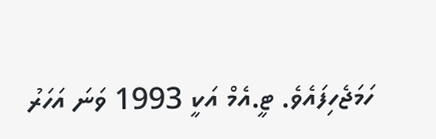ހަމަޖެހިފައެވެ. ޓީ.އެމް އަކީ 1993 ވަނަ އަހަރު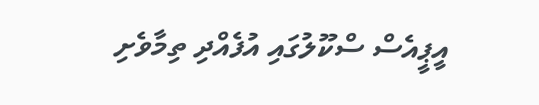އީޕީއެސް ސްކޫލުގައި އުފެއްދި ތިމާވެށި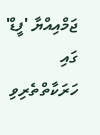ޖަމްއިއްޔާ 'ފީޑް' ގައި ހަރަކާތްތެރިވި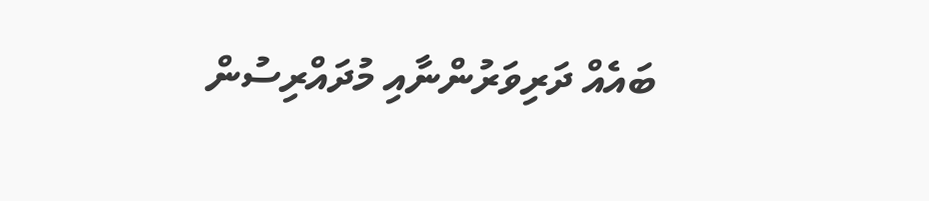ބައެއް ދަރިވަރުންނާއި މުދައްރިސުން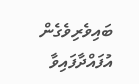ބައިވެރިވެގެން އުފައްދާފައިވާ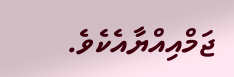ޖަމްއިއްޔާއެކެވެ.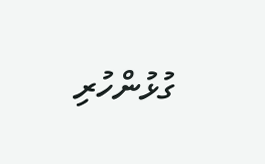ގުޅުންހުރި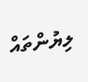ލިޔުންތައް